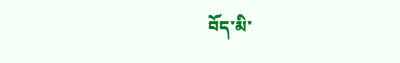བོད་མི་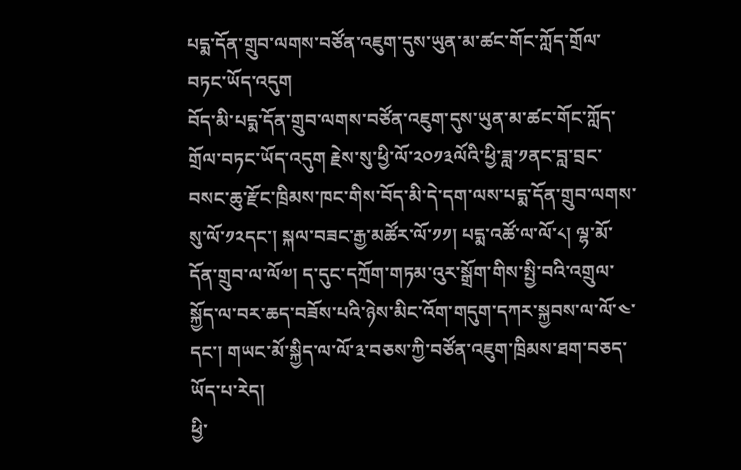པདྨ་དོན་གྲུབ་ལགས་བཙོན་འཇུག་དུས་ཡུན་མ་ཚང་གོང་ཀློད་གྲོལ་བཏང་ཡོད་འདུག
བོད་མི་པདྨ་དོན་གྲུབ་ལགས་བཙོན་འཇུག་དུས་ཡུན་མ་ཚང་གོང་ཀློད་གྲོལ་བཏང་ཡོད་འདུག རྗེས་སུ་ཕྱི་ལོ་༢༠༡༣ལོའི་ཕྱི་ཟླ་༡ནང་བླ་བྲང་བསང་ཆུ་རྫོང་ཁྲིམས་ཁང་གིས་བོད་མི་དེ་དག་ལས་པདྨ་དོན་གྲུབ་ལགས་སུ་ལོ་༡༢དང་། སྐལ་བཟང་རྒྱ་མཚོར་ལོ་༡༡། པདྨ་འཚོ་ལ་ལོ་༨། ལྷ་མོ་དོན་གྲུབ་ལ་ལོ༧། ད་དུང་དཀྲོག་གཏམ་འུར་སྒྲོག་གིས་སྤྱི་བའི་འགྲུལ་སྐྱོད་ལ་བར་ཆད་བཟོས་པའི་ཉེས་མིང་འོག་གདུག་དཀར་སྐྱབས་ལ་ལོ་༤་དང་། གཡང་མོ་སྐྱིད་ལ་ལོ་༣་བཅས་ཀྱི་བཙོན་འཇུག་ཁྲིམས་ཐག་བཅད་ཡོད་པ་རེད།
ཕྱི་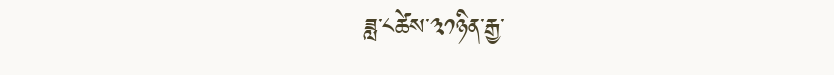ཟླ་༨ཚེས་༣༡ཉིན་རྒྱ་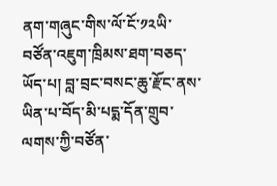ནག་གཞུང་གིས་ལོ་ངོ་༡༢ཡི་བཙོན་འཇུག་ཁྲིམས་ཐག་བཅད་ཡོད་པ། བླ་བྲང་བསང་ཆུ་རྫོང་ནས་ཡིན་པ་བོད་མི་པདྨ་དོན་གྲུབ་ལགས་ཀྱི་བཙོན་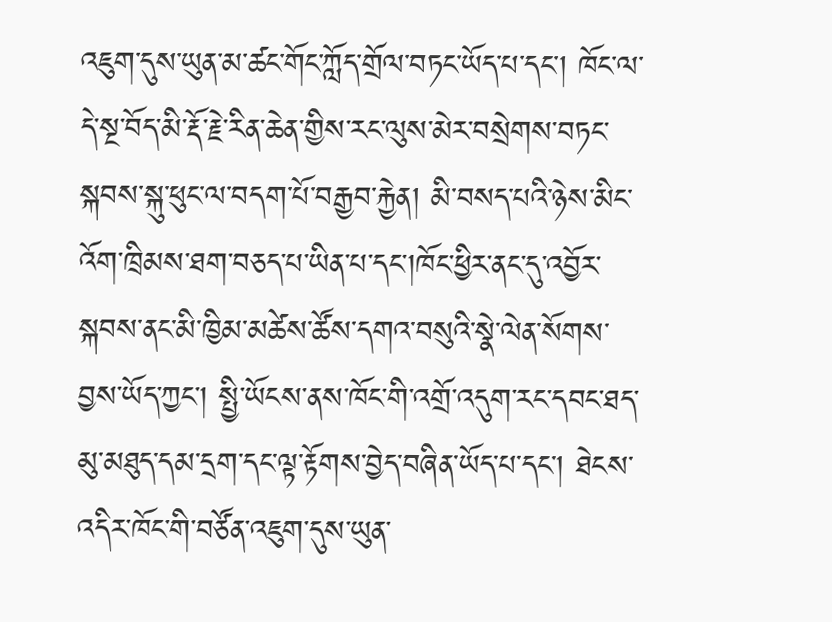འཇུག་དུས་ཡུན་མ་ཚང་གོང་ཀློད་གྲོལ་བཏང་ཡོད་པ་དང་། ཁོང་ལ་དེ་སྔ་བོད་མི་རྡོ་རྗེ་རིན་ཆེན་གྱིས་རང་ལུས་མེར་བསྲེགས་བཏང་སྐབས་སྐུ་ཕུང་ལ་བདག་པོ་བརྒྱབ་རྐྱེན། མི་བསད་པའི་ཉེས་མིང་འོག་ཁྲིམས་ཐག་བཅད་པ་ཡིན་པ་དང་།ཁོང་ཕྱིར་ནང་དུ་འབྱོར་སྐབས་ནང་མི་ཁྱིམ་མཚེས་ཚོས་དགའ་བསུའི་སྣེ་ལེན་སོགས་བྱས་ཡོད་ཀྱང་། སྤྱི་ཡོངས་ནས་ཁོང་གི་འགྲོ་འདུག་རང་དབང་ཐད་མུ་མཐུད་དམ་དྲག་དང་ལྟ་རྟོགས་བྱེད་བཞིན་ཡོད་པ་དང་། ཐེངས་འདིར་ཁོང་གི་བཙོན་འཇུག་དུས་ཡུན་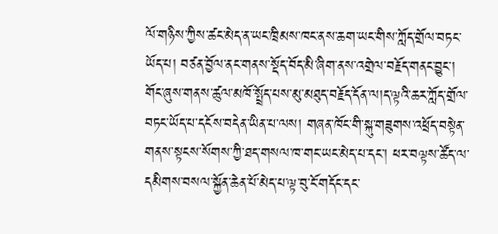ལོ་གཉིས་ཀྱིས་ཚང་མེད་ན་ཡང་ཁྲིམས་ཁང་ནས་ཆག་ཡང་གིས་ཀློད་གྲོལ་བཏང་ཡོད་པ། བཙན་བྱོལ་ནང་གནས་སྡོད་བོད་མི་ཞིག་ནས་འགྲེལ་བརྗོད་གནང་བྱུང་།
གོང་ཞུས་གནས་ཚུལ་མཁོ་སྤྲོད་པས་མུ་མཐུད་བརྗོད་དོན་ལ།ད་ལྟའི་ཆར་ཀློད་གྲོལ་བཏང་ཡོད་པ་དངོས་བདེན་ཡིན་པ་ལས། གཞན་ཁོང་གི་སྐུ་གཟུགས་འཕྲོད་བསྟེན་གནས་སྟངས་སོགས་ཀྱི་ཐད་གསལ་ཁ་གང་ཡང་མེད་པ་དང་། ཕར་བལྟས་ཚོད་ལ་དམིགས་བསལ་སྐྱོན་ཆེན་པོ་མེད་པ་ལྟ་བུ་ངོ་གདོང་དང་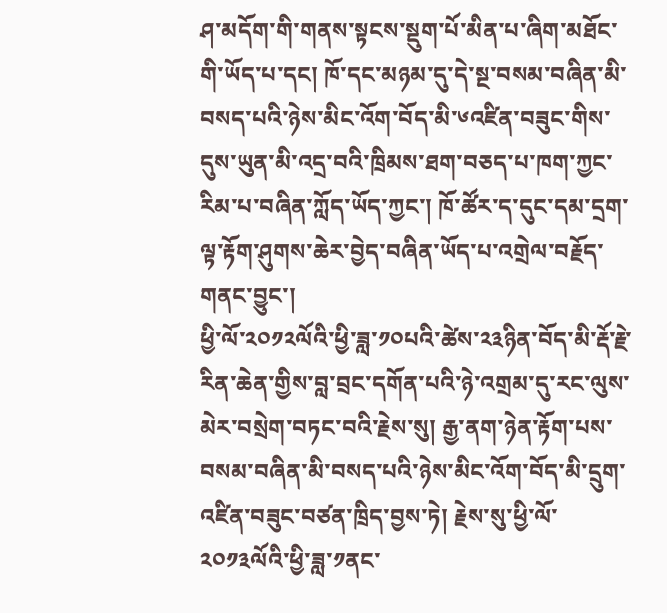ཤ་མདོག་གི་གནས་སྟངས་སྡུག་པོ་མིན་པ་ཞིག་མཐོང་གི་ཡོད་པ་དང། ཁོ་དང་མཉམ་དུ་དེ་སྔ་བསམ་བཞིན་མི་བསད་པའི་ཉེས་མིང་འོག་བོད་མི་༦འཛིན་བཟུང་གིས་དུས་ཡུན་མི་འདྲ་བའི་ཁྲིམས་ཐག་བཅད་པ་ཁག་ཀྱང་རིམ་པ་བཞིན་ཀློད་ཡོད་ཀྱང་། ཁོ་ཚོར་ད་དུང་དམ་དྲག་ལྟ་རྟོག་ཤུགས་ཆེར་བྱེད་བཞིན་ཡོད་པ་འགྲེལ་བརྗོད་གནང་བྱུང་།
ཕྱི་ལོ་༢༠༡༢ལོའི་ཕྱི་ཟླ་༡༠པའི་ཚེས་༢༣ཉིན་བོད་མི་རྡོ་རྗེ་རིན་ཆེན་གྱིས་བླ་བྲང་དགོན་པའི་ཉེ་འགྲམ་དུ་རང་ལུས་མེར་བསྲེག་བཏང་བའི་རྗེས་སུ། རྒྱ་ནག་ཉེན་རྟོག་པས་བསམ་བཞིན་མི་བསད་པའི་ཉེས་མིང་འོག་བོད་མི་དྲུག་འཛིན་བཟུང་བཙན་ཁྲིད་བྱས་ཏེ། རྗེས་སུ་ཕྱི་ལོ་༢༠༡༣ལོའི་ཕྱི་ཟླ་༡ནང་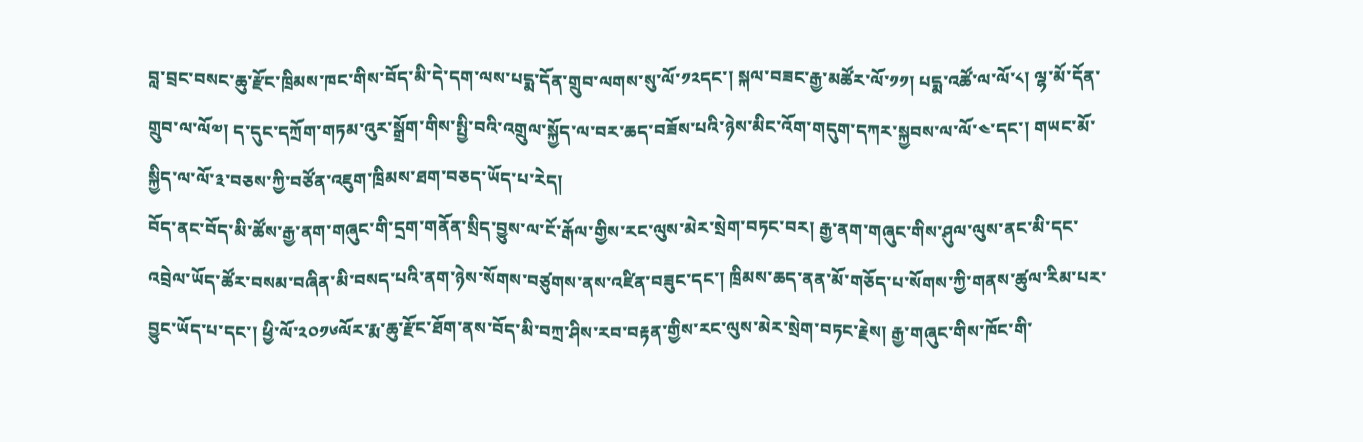བླ་བྲང་བསང་ཆུ་རྫོང་ཁྲིམས་ཁང་གིས་བོད་མི་དེ་དག་ལས་པདྨ་དོན་གྲུབ་ལགས་སུ་ལོ་༡༢དང་། སྐལ་བཟང་རྒྱ་མཚོར་ལོ་༡༡། པདྨ་འཚོ་ལ་ལོ་༨། ལྷ་མོ་དོན་གྲུབ་ལ་ལོ༧། ད་དུང་དཀྲོག་གཏམ་འུར་སྒྲོག་གིས་སྤྱི་བའི་འགྲུལ་སྐྱོད་ལ་བར་ཆད་བཟོས་པའི་ཉེས་མིང་འོག་གདུག་དཀར་སྐྱབས་ལ་ལོ་༤་དང་། གཡང་མོ་སྐྱིད་ལ་ལོ་༣་བཅས་ཀྱི་བཙོན་འཇུག་ཁྲིམས་ཐག་བཅད་ཡོད་པ་རེད།
བོད་ནང་བོད་མི་ཚོས་རྒྱ་ནག་གཞུང་གི་དྲག་གནོན་སྲིད་བྱུས་ལ་ངོ་རྒོལ་གྱིས་རང་ལུས་མེར་སྲེག་བཏང་བར། རྒྱ་ནག་གཞུང་གིས་ཤུལ་ལུས་ནང་མི་དང་འབྲེལ་ཡོད་ཚོར་བསམ་བཞིན་མི་བསད་པའི་ནག་ཉེས་སོགས་བཙུགས་ནས་འཛིན་བཟུང་དང་། ཁྲིམས་ཆད་ནན་མོ་གཅོད་པ་སོགས་ཀྱི་གནས་ཚུལ་རིམ་པར་བྱུང་ཡོད་པ་དང་། ཕྱི་ལོ་༢༠༡༦ལོར་རྨ་ཆུ་རྫོང་ཐོག་ནས་བོད་མི་བཀྲ་ཤིས་རབ་བརྟན་གྱིས་རང་ལུས་མེར་སྲེག་བཏང་རྗེས། རྒྱ་གཞུང་གིས་ཁོང་གི་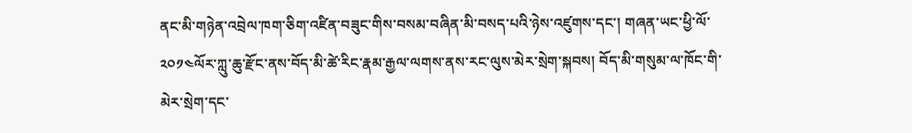ནང་མི་གཉེན་འབྲེལ་ཁག་ཅིག་འཛིན་བཟུང་གིས་བསམ་བཞིན་མི་བསད་པའི་ཉེས་འཛུགས་དང་། གཞན་ཡང་ཕྱི་ལོ་༢༠༡༤ལོར་ཀླུ་ཆུ་རྫོང་ནས་བོད་མི་ཚེ་རིང་རྣམ་རྒྱལ་ལགས་ནས་རང་ལུས་མེར་སྲེག་སྐབས། བོད་མི་གསུམ་ལ་ཁོང་གི་མེར་སྲེག་དང་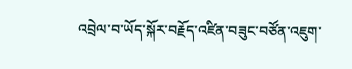འབྲེལ་བ་ཡོད་སྐོར་བརྗོད་འཛིན་བཟུང་བཙོན་འཇུག་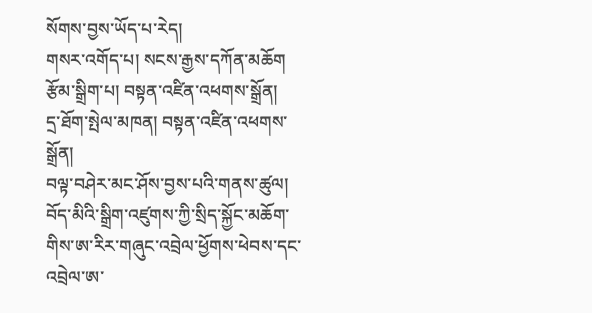སོགས་བྱས་ཡོད་པ་རེད།
གསར་འགོད་པ། སངས་རྒྱས་དཀོན་མཆོག
རྩོམ་སྒྲིག་པ། བསྟན་འཛིན་འཕགས་སྒྲོན།
དྲ་ཐོག་སྤེལ་མཁན། བསྟན་འཛིན་འཕགས་སྒྲོན།
བལྟ་བཤེར་མང་ཤོས་བྱས་པའི་གནས་ཚུལ།
བོད་མིའི་སྒྲིག་འཛུགས་ཀྱི་སྲིད་སྐྱོང་མཆོག་གིས་ཨ་རིར་གཞུང་འབྲེལ་ཕྱོགས་ཕེབས་དང་འབྲེལ་ཨ་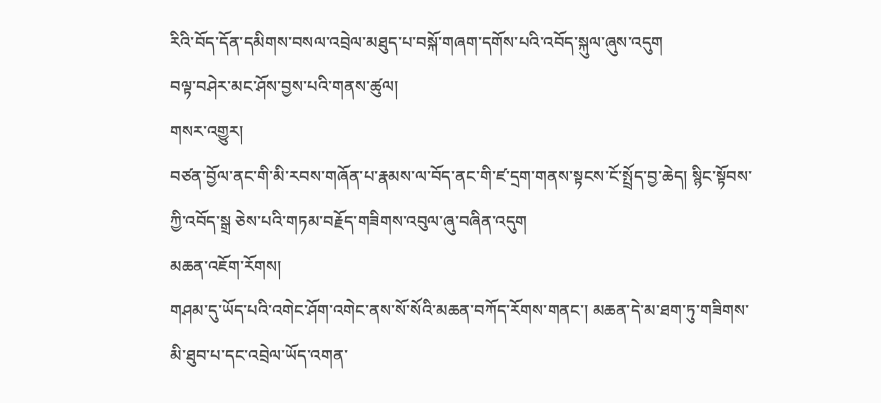རིའི་བོད་དོན་དམིགས་བསལ་འབྲེལ་མཐུད་པ་བསྐོ་གཞག་དགོས་པའི་འབོད་སྐུལ་ཞུས་འདུག
བལྟ་བཤེར་མང་ཤོས་བྱས་པའི་གནས་ཚུལ།
གསར་འགྱུར།
བཙན་བྱོལ་ནང་གི་མི་རབས་གཞོན་པ་རྣམས་ལ་བོད་ནང་གི་ཛ་དྲག་གནས་སྟངས་ངོ་སྤྲོད་བྱ་ཆེད། སྙིང་སྟོབས་ཀྱི་འབོད་སྒྲ ཅེས་པའི་གཏམ་བརྗོད་གཟིགས་འབུལ་ཞུ་བཞིན་འདུག
མཆན་འཇོག་རོགས།
གཤམ་དུ་ཡོད་པའི་འགེང་ཤོག་འགེང་ནས་སོ་སོའི་མཆན་བཀོད་རོགས་གནང་། མཆན་དེ་མ་ཐག་ཏུ་གཟིགས་མི་ཐུབ་པ་དང་འབྲེལ་ཡོད་འགན་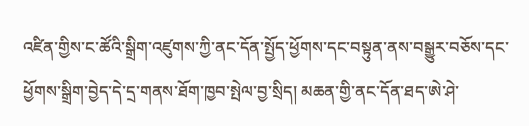འཛིན་གྱིས་ང་ཚོའི་སྒྲིག་འཛུགས་ཀྱི་ནང་དོན་སྤྱོད་ཕྱོགས་དང་བསྟུན་ནས་བསྒྱུར་བཅོས་དང་ཕྱོགས་སྒྲིག་བྱེད་དེ་དྲ་གནས་ཐོག་ཁྱབ་སྤེལ་བྱ་སྲིད། མཆན་གྱི་ནང་དོན་ཐད་ཨེ་ཤེ་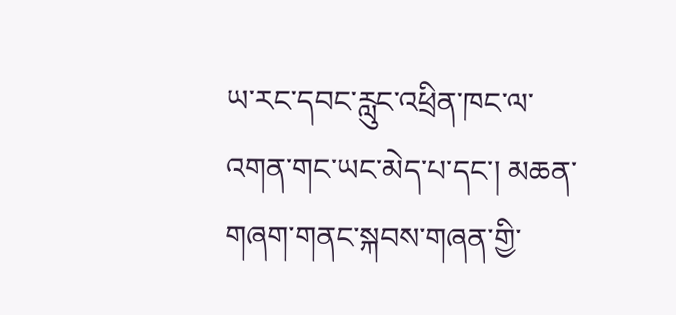ཡ་རང་དབང་རླུང་འཕྲིན་ཁང་ལ་འགན་གང་ཡང་མེད་པ་དང་། མཆན་གཞག་གནང་སྐབས་གཞན་གྱི་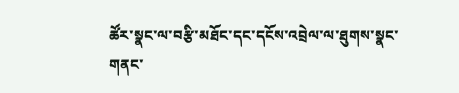ཚོར་སྣང་ལ་བརྩི་མཐོང་དང་དངོས་འབྲེལ་ལ་ཐུགས་སྣང་གནང་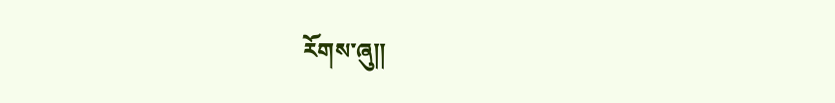རོགས་ཞུ༎